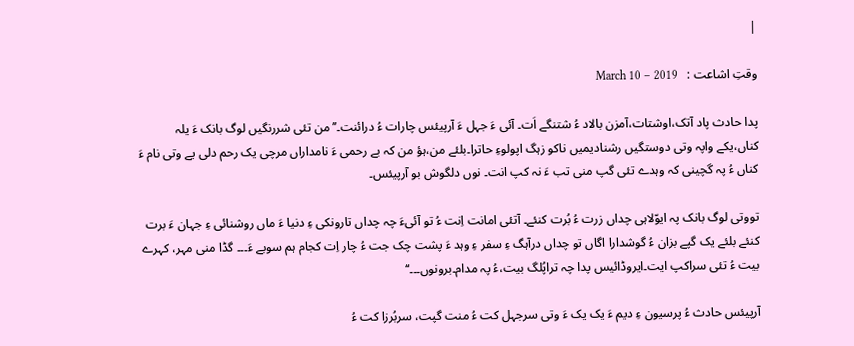|

وقتِ اشاعت :   March 10 – 2019

پدا حادث پاد آتک،اوشتات،آمزن بالاد ءُ شتنگے اَت۔ آئی ءَ جہل ءَ آرپیئس چارات ءُ درائنت۔’’من تئی شررنگیں لوگ بانک ءَ یلہ کناں،یکے واپہ وتی دوستگیں رشنادیمیں ناکو زہگ اپولوءِ حاترا۔بلئے من،ہؤ من کہ بے رحمی ءَ نامداراں مرچی یک رحم دلی یے وتی نام ءَ کناں ءُ پہ گچینی کہ وہدے تئی گپ منی تب ءَ نہ کپ انت۔ نوں دلگوش بو آرپیئس۔

تووتی لوگ بانک پہ ایوّلاہی چداں زرت ءُ بُرت کنئے۔ آتئی امانت اِنت ءُ تو آئیءَ چہ چداں تارونکی ءِ دنیا ءَ ماں روشنائی ءِ جہان ءَ برت کنئے بلئے یک گپے بزان ءُ گوشدارا اگاں تو چداں درآہگ ءِ سفر ءِ وہد ءَ پشت چک جت ءُ چار اِت کجام ہم سوبے ءَ۔۔۔ گڈا منی مہر، کہرے بیت ءُ تئی سراکپ ایت۔ایروڈائیس پدا چہ تراپُلگ بیت،ءُ پہ مدام۔برونوں۔۔۔‘‘

آرپیئس حادث ءُ پرسیون ءِ دیم ءَ یک یک ءَ وتی سرجہل کت ءُ منت گپت، سربُرزا کت ءُ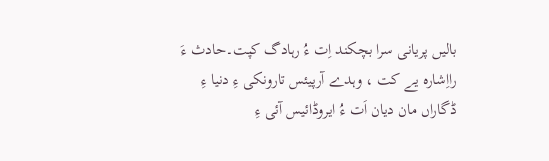بالیں پریانی سرا بچکند اِت ءُ رہادگ کپت۔حادث ءَ رااِشارہ یے کت ، وہدے آرپیئس تارونکی ءِ دنیا ءِ ڈگاراں مان دیان اَت ءُ ایروڈائیس آئی ءِ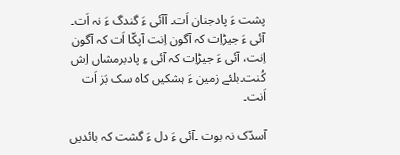پشت ءَ پادجنان اَت۔ آآئی ءَ گندگ ءَ نہ اَت۔ آئی ءَ جیڑاِت کہ آگون اِنت آپکّا اَت کہ آگون اِنت، آئی ءَ جیڑاِت کہ آئی ءِ پادبرمشاں اِش کُنت۔بلئے زمین ءَ ہشکیں کاہ سک بَز اَت اَنت۔

آسدّک نہ بوت ۔آئی ءَ دل ءَ گشت کہ بائدیں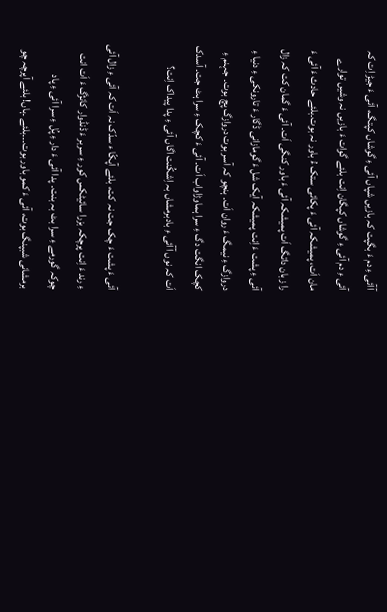آآئی ءِ دم ءَ بگپت کہ بازیں شپاں آئی ءِ گوشاں کپتگ، آئی ءَ جیڑ اِت کہ آئی ءِ دم آئی ءِ گوشاں کپگان اِنت بلئے گوات ءَ بازیں نہ وشیں توارے مان اَت، پمیشکہ آئی ءَ پکائی ستک ءُ باور نہ بوت۔بلئے حادث ءَ آئی ءَ را زبان داتگ اَت پمیشکہ آئی ءَ باور کنگی اَت۔ آئی ءَ گمان کت کہ زال آئی ءِ پشت ءَ اِنت پمیشکہ آیک شل ءَ گومازانی ڈگار ءَ تارونکی ءِ دنیا ءِ دروازگ ءِ نیمگ ءَ روان اَت۔ ہنچو کہ آسر بوت دروازگ پچ بوت۔ جہنم ءِ کچک انگت دگ ءِ سرا ہماوڑاواب اَت۔ آئی ءَ کچک ءِ سرا ہٹ جت۔ آسدک اَت کہ نوں آآئی ءِ بادبرمشاں بہ اِشکُنت اگاں آئی ءِ پدا پیداک اِنت؟

آئی ءَ پشت ءَ چک جت نہ کت، بلئے آپکّا ء سدّک نہ اَت کہ آئی ءِ زال آئی ءِ رند ءَ اِنت پرچکہ بزرا سائیٹکس کور ءِ سربر ءَ ڈنڈوار کانژگ ءَ اَت انت چوکہ گورمے ءِ سرا بٹ بہ بنت۔ پدا آئی ءَ دار ءِ پُل ءِ سرا آئی ءِ پاد برمشانی شبپنگ بوت، آئی ءَ کمو باور بوت۔۔۔بلئے ۔ہاں! بلئے آپرچہ چو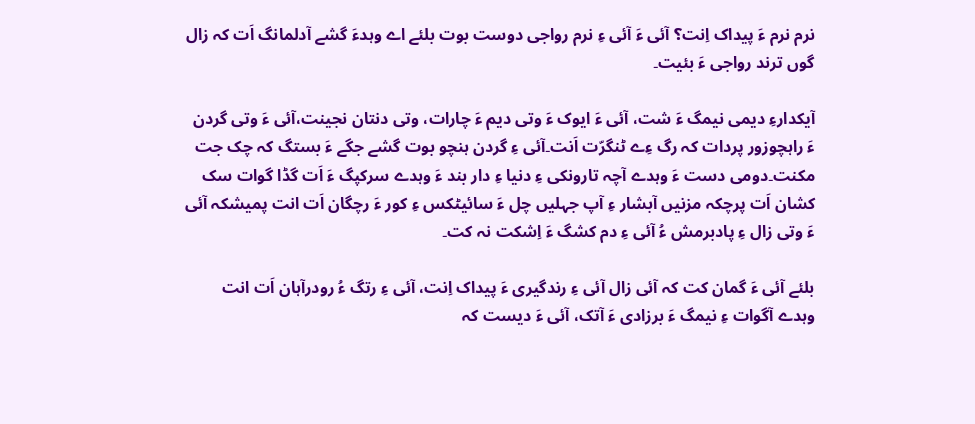نرم نرم ءَ پیداک اِنت؟ آئی ءَ آئی ءِ نرم رواجی دوست بوت بلئے اے وہدءَ گشے آدلمانگ اَت کہ زال گوں ترند رواجی ءَ بئیت۔

آیکدارءِ دیمی نیمگ ءَ شت، آئی ءَ ایوک ءَ وتی دیم ءَ چارات، وتی دنتان نجینت،آئی ءَ وتی گردن ءَ راہچوزور پردات کہ رگ ءِے ٹنگرّت اَنت۔آئی ءِ گردن ہنچو بوت گشے جگے ءَ بستگ کہ چک جت مکنت۔دومی دست ءَ وہدے آچہ تارونکی ءِ دنیا ءِ دار بند ءَ وہدے سرکپگ ءَ اَت گڈا گوات سک کشان اَت پرچکہ مزنیں آبشار ءِ آپ جہلیں چل ءَ سائیٹکس ءِ کور ءَ رچگان اَت انت پمیشکہ آئی ءَ وتی زال ءِ پادبرمش ءُ آئی ءِ دم کشگ ءَ اِشکت نہ کت۔

بلئے آئی ءَ گمان کت کہ آئی زال آئی ءِ رندگیری ءَ پیداک اِنت، آئی ءِ رتگ ءُ رودرآہان اَت انت وہدے آگوات ءِ نیمگ ءَ برزادی ءَ آتک، آئی ءَ دیست کہ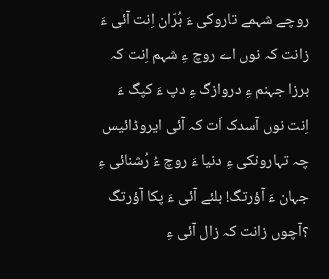روچے شہمے تاروکی ءَ بُرّان اِنت آئی ءَ زانت کہ نوں اے روچ ءِ شہم اِنت کہ برزا جہنم ءِ دروازگ ءِ دپ ءَ کپگ ءَ اِنت نوں آسدک اَت کہ آئی ایروڈائیس چہ تہارونکی ءِ دنیا ءَ روچ ءُ رُشنائی ءِ جہان ءَ آؤرتگ! بلئے آئی ءَ پکا آؤرتگ ؟آچوں زانت کہ زال آئی ءِ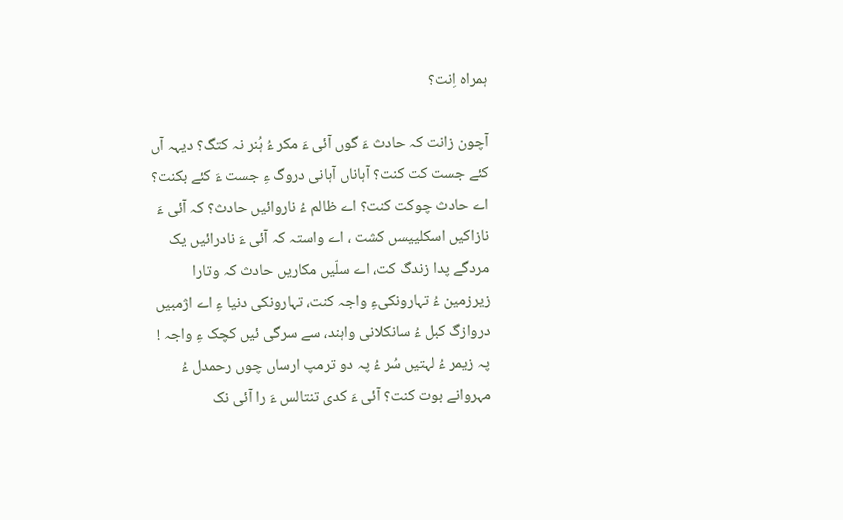ہمراہ اِنت؟

آچون زانت کہ حادث ءَ گوں آئی ءَ مکر ءُ ہُنر نہ کتگ؟ دیہہ آں کئے جست کت کنت؟ آہاناں آہانی دروگ ءِ جست ءَ کئے بکنت؟ اے حادث چوکت کنت؟ اے ظالم ءُ ناروائیں حادث؟ کہ آئی ءَ نازاکیں اسکلییسں کشت ، اے واستہ کہ آئی ءَ نادرائیں یک مردگے پدا زندگ کت، اے سلّیں مکاریں حادث کہ وتارا زیرزمین ءُ تہارونکیءِ واجہ کنت، تہارونکی دنیا ءِ اے اژمبیں دروازگ کبل ءُ سانکلانی واہند، سے سرگی ئیں کچک ءِ واجہ ! پہ زیمر ءُ لہتیں سُر ءُ پہ دو ترمپ ارساں چوں رحمدل ءُ مہروانے بوت کنت؟ آئی ءَ کدی تنتالس ءَ را آئی نک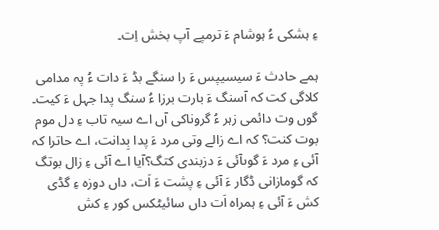ءِ ہشکی ءُ ہوشام ءَ ترمپے آپ بخش اِت۔

ہمے حادث ءَ سیسیپس ءَ را سنگے بڈ ءَ دات ءُ پہ مدامی کلاگی کت کہ آسنگ ءَ بارت برزا ءُ سنگ پدا جہل ءَ کیت۔ گوں وت دائمی زہر ءُ گروناکی آں اے سیہ تاب ءِ دل موم بوت کنت؟ کہ اے زالے وتی مرد ءَ پدا بِدانت، اے حاترا کہ آئی ءِ مرد ءَ گوںآئی ءَ دزبندی کتگ؟آیا اے آئی ءِ زال بوتگ کہ گومازانی ڈگار ءَ آئی ءِ پشت ءَ اَت، داں دوزہ ءِ گڈی کش ءَ آئی ءِ ہمراہ اَت داں سائیٹکس کور ءِ کش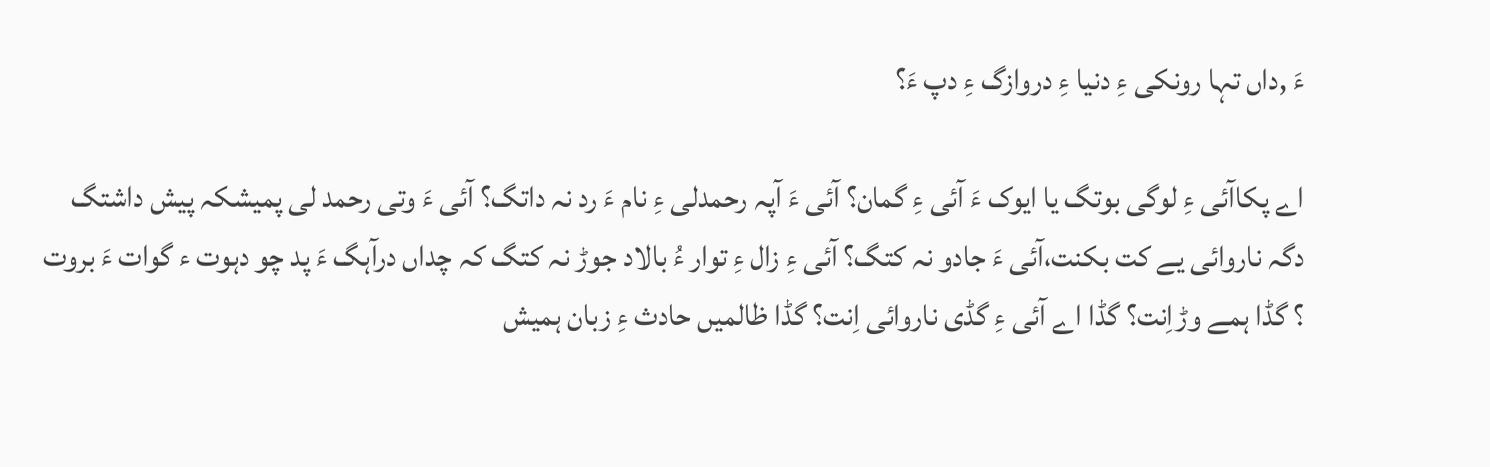ءَ ,داں تہا رونکی ءِ دنیا ءِ دروازگ ءِ دپ ءَ؟

اے پکاآئی ءِ لوگی بوتگ یا ایوک ءَ آئی ءِ گمان؟ آئی ءَ آپہ رحمدلی ءِ نام ءَ رد نہ داتگ؟ آئی ءَ وتی رحمد لی پمیشکہ پیش داشتگ دگہ ناروائی یے کت بکنت،آئی ءَ جادو نہ کتگ؟ آئی ءِ زال ءِ توار ءُ بالاد جوڑ نہ کتگ کہ چداں درآہگ ءَ پد چو دہوت ء گوات ءَ بروت ؟ گڈا ہمے وڑاِنت؟ گڈا اے آئی ءِ گڈی ناروائی اِنت؟ گڈا ظالمیں حادث ءِ زبان ہمیش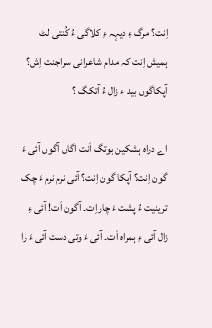اِنت؟ مرگ ءِ دیہہ ءِ کلاگی ءُ کُنتی لٹ ہمیش اِنت کہ مدام شاعرانی سراجنت اِش؟ آپکاگوں بید ء زال ءُ آتکگ ؟

اے دراہ ہشکین بوتگ اَنت اگاں آگوں آئی ءَ گون اِنت؟ آپکا گون اِنت؟ آئی نرم نرم ءَ چک ترینیت ءُ پشت ءَ چاراِت۔ آگون اَت! آئی ءِ زال آئی ءِ ہمراہ اَت۔ آئی ءَ وتی دست آئی ءَ را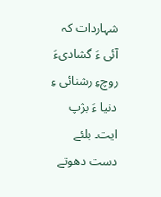شہاردات کہ آئی ءَ گشادیءَ روچءِ رشنائی ءِ دنیا ءَ بژپ ایت۔ بلئے دست دھوتے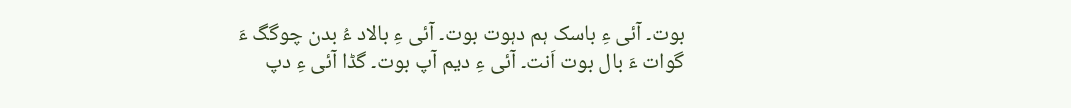بوت۔ آئی ءِ باسک ہم دہوت بوت۔ آئی ءِ بالاد ءُ بدن چوگگ ءَ گوات ءَ بال بوت اَنت۔ آئی ءِ دیم آپ بوت۔ گڈا آئی ءِ دپ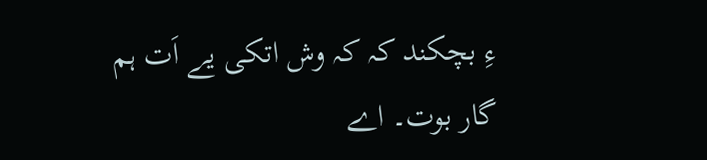ءِ بچکند کہ کہ وش اتکی یے اَت ہم گار بوت۔ اے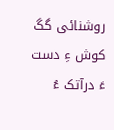روشنائی گگ کوش ءِ دست ءَ درآتک ءُ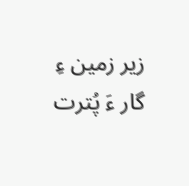زیر زمین ءِ گار ءَ پُترت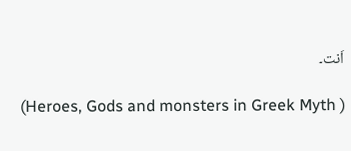اَنت۔

(Heroes, Gods and monsters in Greek Myth )